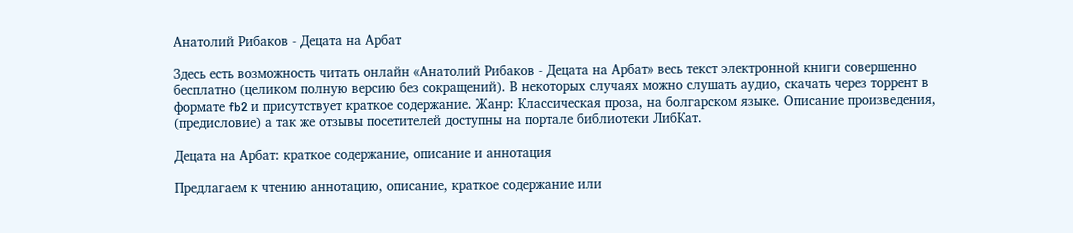Анатолий Рибаков - Децата на Арбат

Здесь есть возможность читать онлайн «Анатолий Рибаков - Децата на Арбат» весь текст электронной книги совершенно бесплатно (целиком полную версию без сокращений). В некоторых случаях можно слушать аудио, скачать через торрент в формате fb2 и присутствует краткое содержание. Жанр: Классическая проза, на болгарском языке. Описание произведения, (предисловие) а так же отзывы посетителей доступны на портале библиотеки ЛибКат.

Децата на Арбат: краткое содержание, описание и аннотация

Предлагаем к чтению аннотацию, описание, краткое содержание или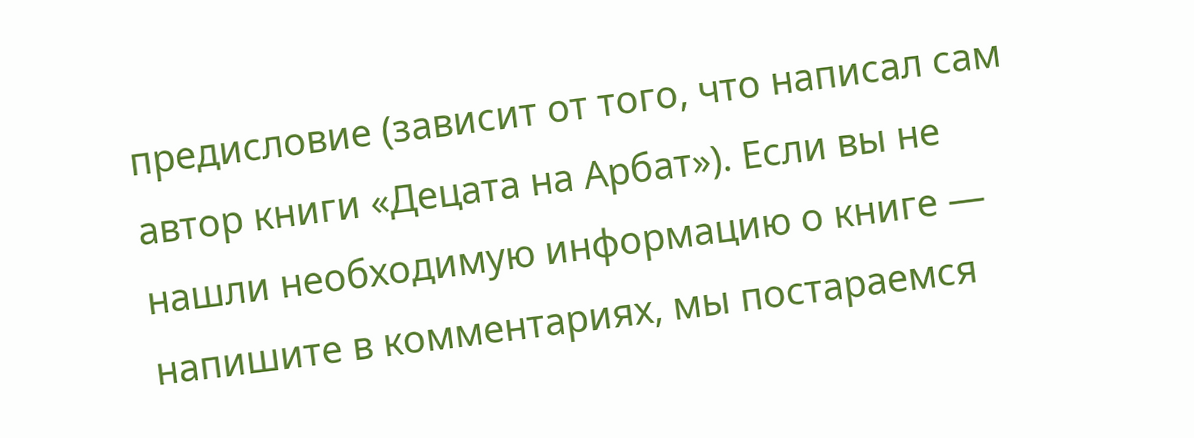предисловие (зависит от того, что написал сам автор книги «Децата на Арбат»). Если вы не нашли необходимую информацию о книге — напишите в комментариях, мы постараемся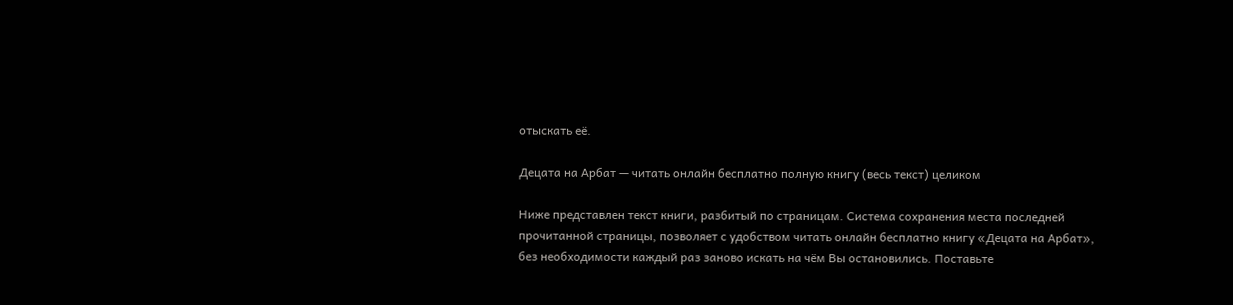отыскать её.

Децата на Арбат — читать онлайн бесплатно полную книгу (весь текст) целиком

Ниже представлен текст книги, разбитый по страницам. Система сохранения места последней прочитанной страницы, позволяет с удобством читать онлайн бесплатно книгу «Децата на Арбат», без необходимости каждый раз заново искать на чём Вы остановились. Поставьте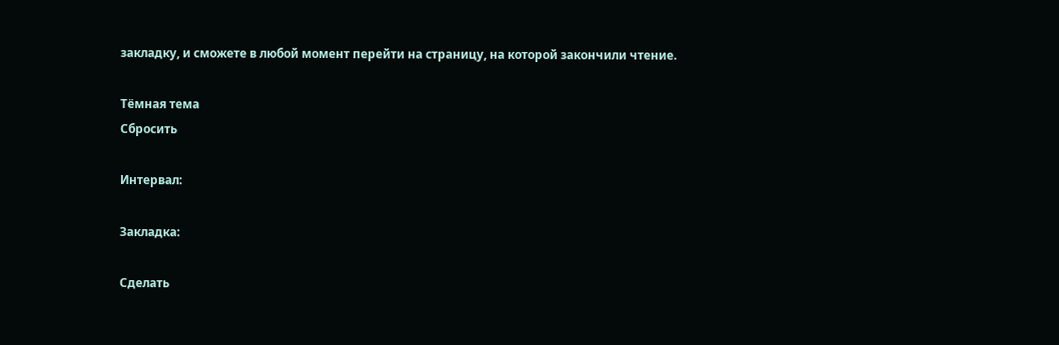закладку, и сможете в любой момент перейти на страницу, на которой закончили чтение.

Тёмная тема
Сбросить

Интервал:

Закладка:

Сделать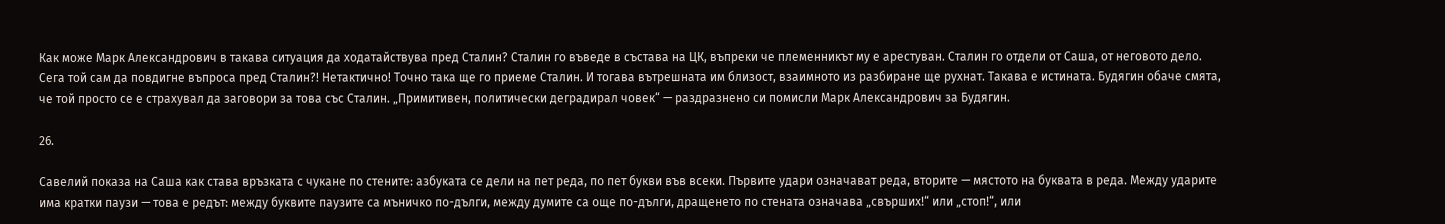Как може Марк Александрович в такава ситуация да ходатайствува пред Сталин? Сталин го въведе в състава на ЦК, въпреки че племенникът му е арестуван. Сталин го отдели от Саша, от неговото дело. Сега той сам да повдигне въпроса пред Сталин?! Нетактично! Точно така ще го приеме Сталин. И тогава вътрешната им близост, взаимното из разбиране ще рухнат. Такава е истината. Будягин обаче смята, че той просто се е страхувал да заговори за това със Сталин. „Примитивен, политически деградирал човек“ — раздразнено си помисли Марк Александрович за Будягин.

26.

Савелий показа на Саша как става връзката с чукане по стените: азбуката се дели на пет реда, по пет букви във всеки. Първите удари означават реда, вторите — мястото на буквата в реда. Между ударите има кратки паузи — това е редът: между буквите паузите са мъничко по-дълги, между думите са още по-дълги, дращенето по стената означава „свърших!“ или „стоп!“, или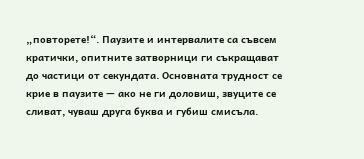„повторете!“. Паузите и интервалите са съвсем кратички, опитните затворници ги съкращават до частици от секундата. Основната трудност се крие в паузите — ако не ги доловиш, звуците се сливат, чуваш друга буква и губиш смисъла.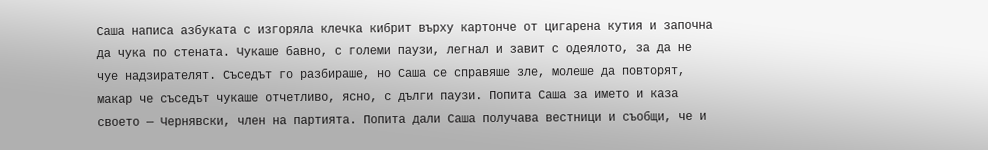Саша написа азбуката с изгоряла клечка кибрит върху картонче от цигарена кутия и започна да чука по стената. Чукаше бавно, с големи паузи, легнал и завит с одеялото, за да не чуе надзирателят. Съседът го разбираше, но Саша се справяше зле, молеше да повторят, макар че съседът чукаше отчетливо, ясно, с дълги паузи. Попита Саша за името и каза своето — Чернявски, член на партията. Попита дали Саша получава вестници и съобщи, че и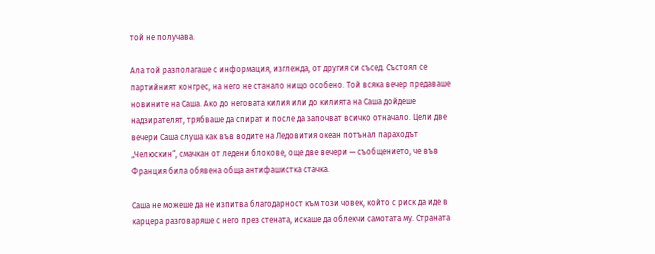той не получава.

Ала той разполагаше с информация, изглежда, от другия си съсед. Състоял се партийният конгрес, на него не станало нищо особено. Той всяка вечер предаваше новините на Саша. Ако до неговата килия или до килията на Саша дойдеше надзирателят, трябваше да спират и после да започват всичко отначало. Цели две вечери Саша слуша как във водите на Ледовития океан потънал параходът „Челюскин“, смачкан от ледени блокове, още две вечери — съобщението, че във Франция била обявена обща антифашистка стачка.

Саша не можеше да не изпитва благодарност към този човек, който с риск да иде в карцера разговаряше с него през стената, искаше да облекчи самотата му. Страната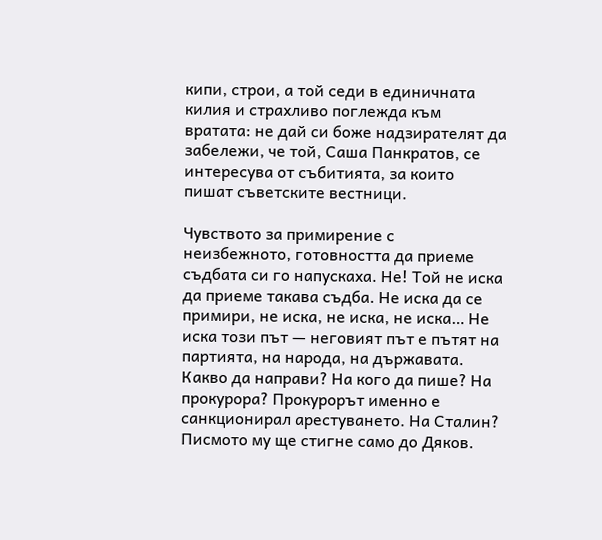кипи, строи, а той седи в единичната килия и страхливо поглежда към вратата: не дай си боже надзирателят да забележи, че той, Саша Панкратов, се интересува от събитията, за които пишат съветските вестници.

Чувството за примирение с неизбежното, готовността да приеме съдбата си го напускаха. Не! Той не иска да приеме такава съдба. Не иска да се примири, не иска, не иска, не иска… Не иска този път — неговият път е пътят на партията, на народа, на държавата. Какво да направи? На кого да пише? На прокурора? Прокурорът именно е санкционирал арестуването. На Сталин? Писмото му ще стигне само до Дяков.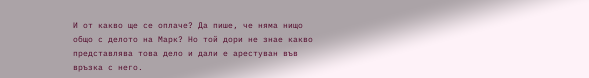И от какво ще се оплаче? Да пише, че няма нищо общо с делото на Марк? Но той дори не знае какво представлява това дело и дали е арестуван във връзка с него.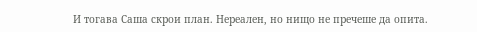И тогава Саша скрои план. Нереален, но нищо не пречеше да опита.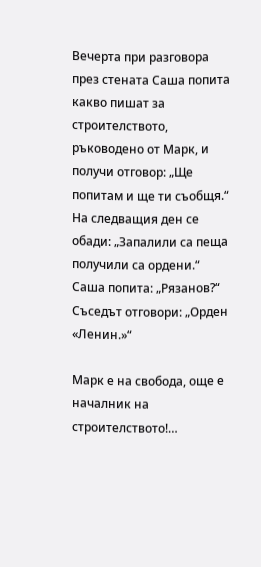Вечерта при разговора през стената Саша попита какво пишат за строителството, ръководено от Марк, и получи отговор: „Ще попитам и ще ти съобщя.“ На следващия ден се обади: „Запалили са пеща получили са ордени.“ Саша попита: „Рязанов?“ Съседът отговори: „Орден «Ленин.»“

Марк е на свобода, още е началник на строителството!…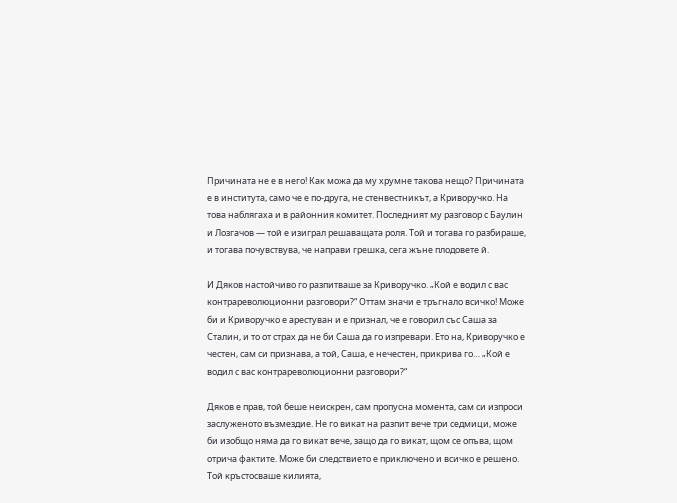Причината не е в него! Как можа да му хрумне такова нещо? Причината е в института, само че е по-друга, не стенвестникът, а Криворучко. На това наблягаха и в районния комитет. Последният му разговор с Баулин и Лозгачов — той е изиграл решаващата роля. Той и тогава го разбираше, и тогава почувствува, че направи грешка, сега жъне плодовете й.

И Дяков настойчиво го разпитваше за Криворучко. „Кой е водил с вас контрареволюционни разговори?“ Оттам значи е тръгнало всичко! Може би и Криворучко е арестуван и е признал, че е говорил със Саша за Сталин, и то от страх да не би Саша да го изпревари. Ето на, Криворучко е честен, сам си признава, а той, Саша, е нечестен, прикрива го… „Кой е водил с вас контрареволюционни разговори?“

Дяков е прав, той беше неискрен, сам пропусна момента, сам си изпроси заслуженото възмездие. Не го викат на разпит вече три седмици, може би изобщо няма да го викат вече, защо да го викат, щом се опъва, щом отрича фактите. Може би следствието е приключено и всичко е решено. Той кръстосваше килията,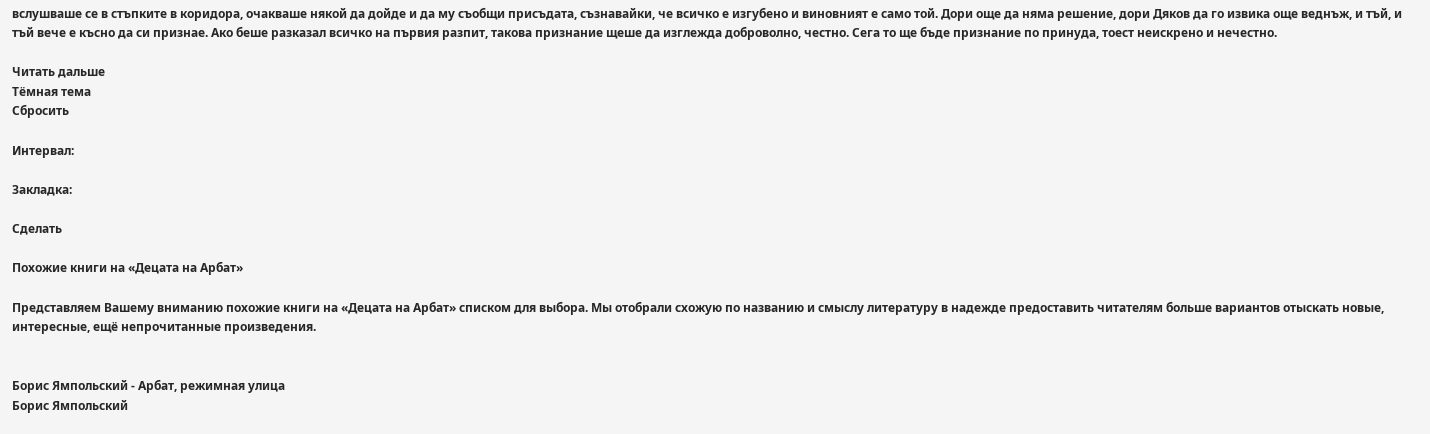вслушваше се в стъпките в коридора, очакваше някой да дойде и да му съобщи присъдата, съзнавайки, че всичко е изгубено и виновният е само той. Дори още да няма решение, дори Дяков да го извика още веднъж, и тъй, и тъй вече е късно да си признае. Ако беше разказал всичко на първия разпит, такова признание щеше да изглежда доброволно, честно. Сега то ще бъде признание по принуда, тоест неискрено и нечестно.

Читать дальше
Тёмная тема
Сбросить

Интервал:

Закладка:

Сделать

Похожие книги на «Децата на Арбат»

Представляем Вашему вниманию похожие книги на «Децата на Арбат» списком для выбора. Мы отобрали схожую по названию и смыслу литературу в надежде предоставить читателям больше вариантов отыскать новые, интересные, ещё непрочитанные произведения.


Борис Ямпольский - Арбат, режимная улица
Борис Ямпольский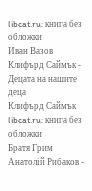libcat.ru: книга без обложки
Иван Вазов
Клифърд Саймък - Децата на нашите деца
Клифърд Саймък
libcat.ru: книга без обложки
Братя Грим
Анатолій Рибаков -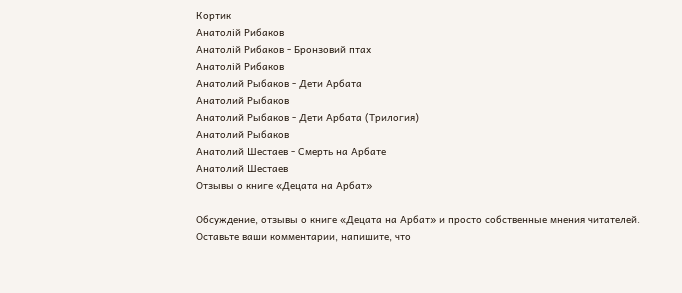Кортик
Анатолій Рибаков
Анатолій Рибаков - Бронзовий птах
Анатолій Рибаков
Анатолий Рыбаков - Дети Арбата
Анатолий Рыбаков
Анатолий Рыбаков - Дети Арбата (Трилогия)
Анатолий Рыбаков
Анатолий Шестаев - Смерть на Арбате
Анатолий Шестаев
Отзывы о книге «Децата на Арбат»

Обсуждение, отзывы о книге «Децата на Арбат» и просто собственные мнения читателей. Оставьте ваши комментарии, напишите, что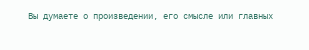Вы думаете о произведении, его смысле или главных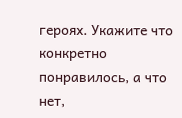героях. Укажите что конкретно понравилось, а что нет,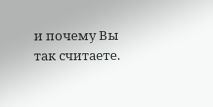и почему Вы так считаете.